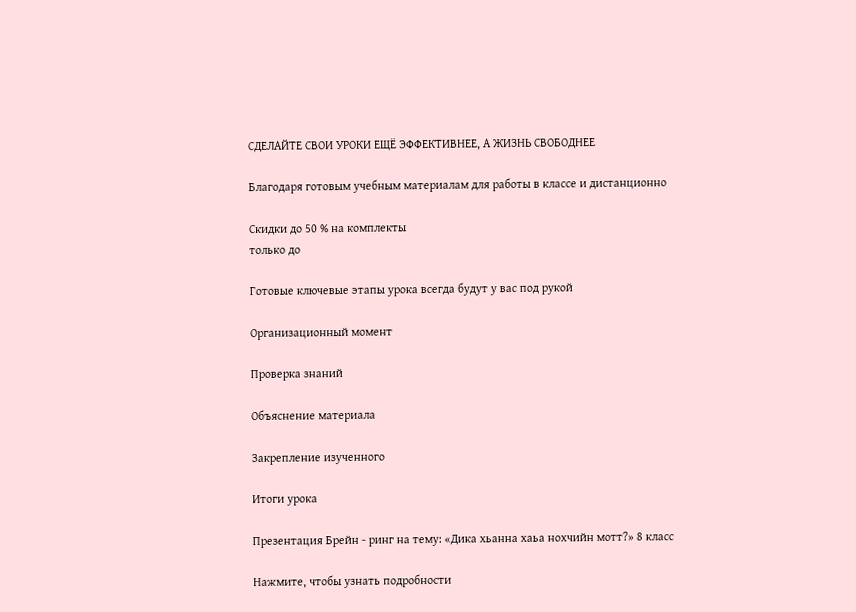СДЕЛАЙТЕ СВОИ УРОКИ ЕЩЁ ЭФФЕКТИВНЕЕ, А ЖИЗНЬ СВОБОДНЕЕ

Благодаря готовым учебным материалам для работы в классе и дистанционно

Скидки до 50 % на комплекты
только до

Готовые ключевые этапы урока всегда будут у вас под рукой

Организационный момент

Проверка знаний

Объяснение материала

Закрепление изученного

Итоги урока

Презентация Брейн - ринг на тему: «Дика хьанна хаьа нохчийн мотт?» 8 класс

Нажмите, чтобы узнать подробности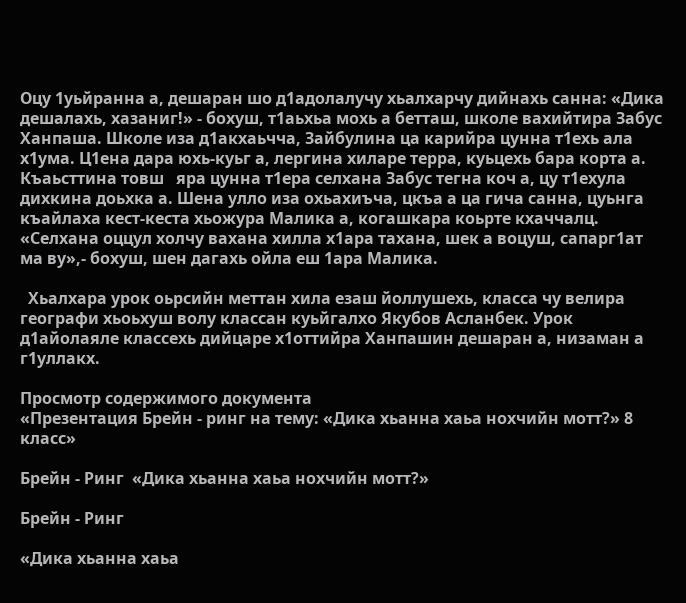Оцу 1уьйранна а, дешаран шо д1адолалучу хьалхарчу дийнахь санна: «Дика дешалахь, хазаниг!» - бохуш, т1аьхьа мохь а бетташ, школе вахийтира Забус Ханпаша. Школе иза д1акхаьчча, Зайбулина ца карийра цунна т1ехь ала х1ума. Ц1ена дара юхь-куьг а, лергина хиларе терра, куьцехь бара корта а. Къаьсттина товш   яра цунна т1ера селхана Забус тегна коч а, цу т1ехула дихкина доьхка а. Шена улло иза охьахиъча, цкъа а ца гича санна, цуьнга къайлаха кест-кеста хьожура Малика а, когашкара коьрте кхаччалц. «Селхана оццул холчу вахана хилла х1ара тахана, шек а воцуш, сапарг1ат ма ву»,- бохуш, шен дагахь ойла еш 1ара Малика.

  Хьалхара урок оьрсийн меттан хила езаш йоллушехь, класса чу велира географи хьоьхуш волу классан куьйгалхо Якубов Асланбек. Урок д1айолаяле классехь дийцаре х1оттийра Ханпашин дешаран а, низаман а г1уллакх.

Просмотр содержимого документа
«Презентация Брейн - ринг на тему: «Дика хьанна хаьа нохчийн мотт?» 8 класс»

Брейн - Ринг  «Дика хьанна хаьа нохчийн мотт?»

Брейн - Ринг

«Дика хьанна хаьа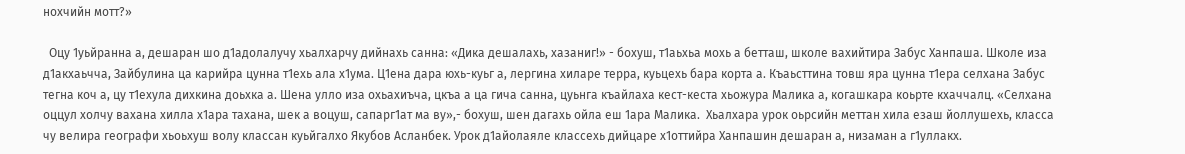нохчийн мотт?»

  Оцу 1уьйранна а, дешаран шо д1адолалучу хьалхарчу дийнахь санна: «Дика дешалахь, хазаниг!» - бохуш, т1аьхьа мохь а бетташ, школе вахийтира Забус Ханпаша. Школе иза д1акхаьчча, Зайбулина ца карийра цунна т1ехь ала х1ума. Ц1ена дара юхь-куьг а, лергина хиларе терра, куьцехь бара корта а. Къаьсттина товш яра цунна т1ера селхана Забус тегна коч а, цу т1ехула дихкина доьхка а. Шена улло иза охьахиъча, цкъа а ца гича санна, цуьнга къайлаха кест-кеста хьожура Малика а, когашкара коьрте кхаччалц. «Селхана оццул холчу вахана хилла х1ара тахана, шек а воцуш, сапарг1ат ма ву»,- бохуш, шен дагахь ойла еш 1ара Малика.  Хьалхара урок оьрсийн меттан хила езаш йоллушехь, класса чу велира географи хьоьхуш волу классан куьйгалхо Якубов Асланбек. Урок д1айолаяле классехь дийцаре х1оттийра Ханпашин дешаран а, низаман а г1уллакх.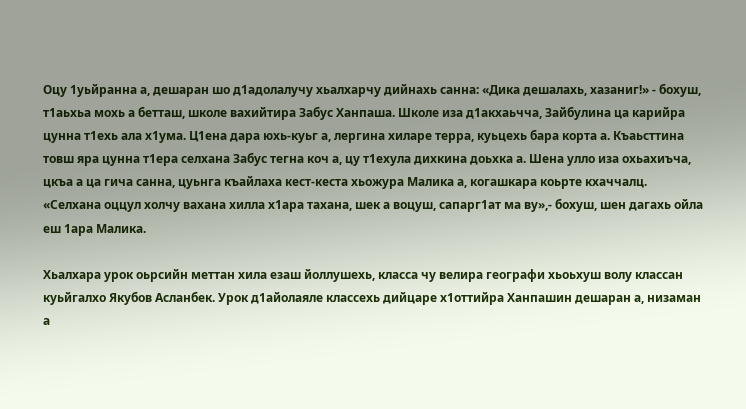Оцу 1уьйранна а, дешаран шо д1адолалучу хьалхарчу дийнахь санна: «Дика дешалахь, хазаниг!» - бохуш, т1аьхьа мохь а бетташ, школе вахийтира Забус Ханпаша. Школе иза д1акхаьчча, Зайбулина ца карийра цунна т1ехь ала х1ума. Ц1ена дара юхь-куьг а, лергина хиларе терра, куьцехь бара корта а. Къаьсттина товш яра цунна т1ера селхана Забус тегна коч а, цу т1ехула дихкина доьхка а. Шена улло иза охьахиъча, цкъа а ца гича санна, цуьнга къайлаха кест-кеста хьожура Малика а, когашкара коьрте кхаччалц. «Селхана оццул холчу вахана хилла х1ара тахана, шек а воцуш, сапарг1ат ма ву»,- бохуш, шен дагахь ойла еш 1ара Малика.

Хьалхара урок оьрсийн меттан хила езаш йоллушехь, класса чу велира географи хьоьхуш волу классан куьйгалхо Якубов Асланбек. Урок д1айолаяле классехь дийцаре х1оттийра Ханпашин дешаран а, низаман а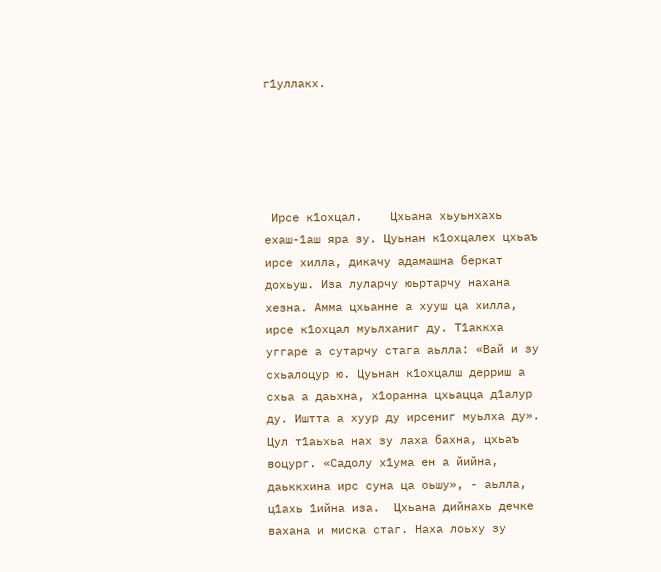г1уллакх.





 Ирсе к1охцал.    Цхьана хьуьнхахь ехаш-1аш яра зу. Цуьнан к1охцалех цхьаъ ирсе хилла, дикачу адамашна беркат дохьуш. Иза луларчу юьртарчу нахана хезна. Амма цхьанне а хууш ца хилла, ирсе к1охцал муьлханиг ду. Т1аккха уггаре а сутарчу стага аьлла: «Вай и зу схьалоцур ю. Цуьнан к1охцалш дерриш а схьа а даьхна, х1оранна цхьацца д1алур ду. Иштта а хуур ду ирсениг муьлха ду».  Цул т1аьхьа нах зу лаха бахна, цхьаъ воцург. «Садолу х1ума ен а йийна, даьккхина ирс суна ца оьшу», - аьлла, ц1ахь 1ийна иза.  Цхьана дийнахь дечке вахана и миска стаг. Наха лоьху зу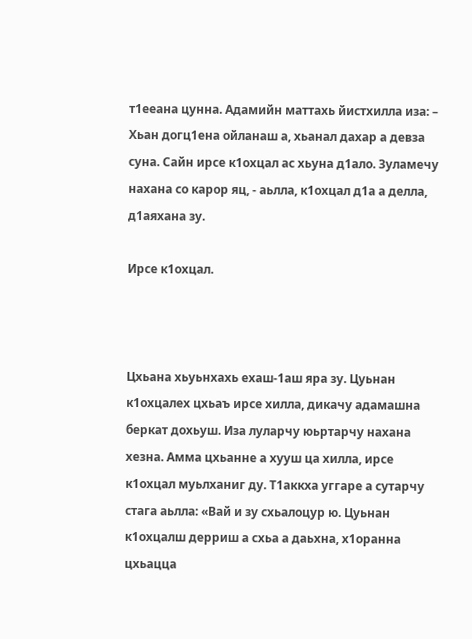т1ееана цунна. Адамийн маттахь йистхилла иза: – Хьан догц1ена ойланаш а, хьанал дахар а девза суна. Сайн ирсе к1охцал ас хьуна д1ало. Зуламечу нахана со карор яц, - аьлла, к1охцал д1а а делла, д1аяхана зу.

Ирсе к1охцал.



Цхьана хьуьнхахь ехаш-1аш яра зу. Цуьнан к1охцалех цхьаъ ирсе хилла, дикачу адамашна беркат дохьуш. Иза луларчу юьртарчу нахана хезна. Амма цхьанне а хууш ца хилла, ирсе к1охцал муьлханиг ду. Т1аккха уггаре а сутарчу стага аьлла: «Вай и зу схьалоцур ю. Цуьнан к1охцалш дерриш а схьа а даьхна, х1оранна цхьацца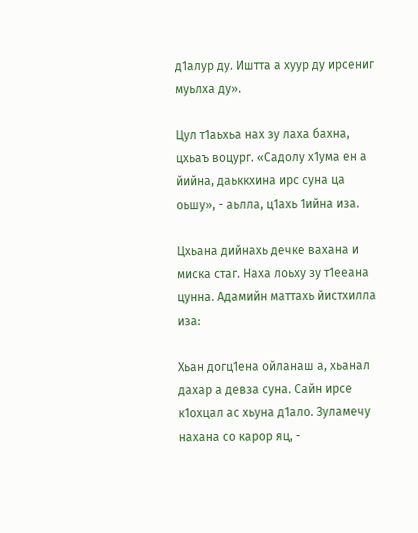д1алур ду. Иштта а хуур ду ирсениг муьлха ду».

Цул т1аьхьа нах зу лаха бахна, цхьаъ воцург. «Садолу х1ума ен а йийна, даьккхина ирс суна ца оьшу», - аьлла, ц1ахь 1ийна иза.

Цхьана дийнахь дечке вахана и миска стаг. Наха лоьху зу т1ееана цунна. Адамийн маттахь йистхилла иза:

Хьан догц1ена ойланаш а, хьанал дахар а девза суна. Сайн ирсе к1охцал ас хьуна д1ало. Зуламечу нахана со карор яц, -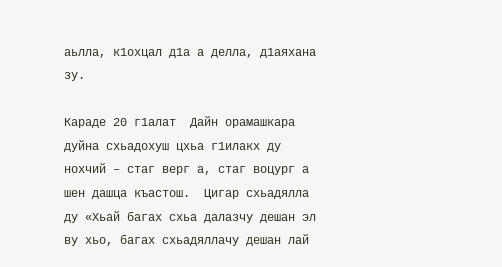аьлла, к1охцал д1а а делла, д1аяхана зу.

Караде 20 г1алат  Дайн орамашкара дуйна схьадохуш цхьа г1илакх ду нохчий – стаг верг а, стаг воцург а шен дашца къастош.  Цигар схьадялла ду «Хьай багах схьа далазчу дешан эл ву хьо, багах схьадяллачу дешан лай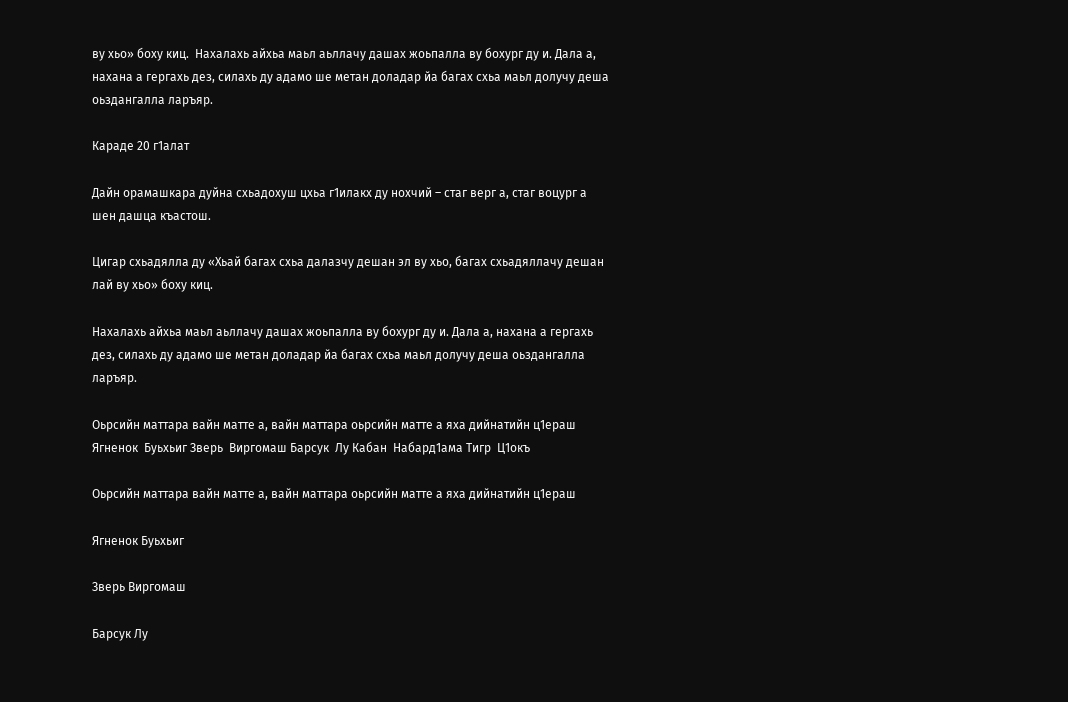ву хьо» боху киц.  Нахалахь айхьа маьл аьллачу дашах жоьпалла ву бохург ду и. Дала а, нахана а гергахь дез, силахь ду адамо ше метан доладар йа багах схьа маьл долучу деша оьздангалла ларъяр.

Караде 20 г1алат

Дайн орамашкара дуйна схьадохуш цхьа г1илакх ду нохчий – стаг верг а, стаг воцург а шен дашца къастош.

Цигар схьадялла ду «Хьай багах схьа далазчу дешан эл ву хьо, багах схьадяллачу дешан лай ву хьо» боху киц.

Нахалахь айхьа маьл аьллачу дашах жоьпалла ву бохург ду и. Дала а, нахана а гергахь дез, силахь ду адамо ше метан доладар йа багах схьа маьл долучу деша оьздангалла ларъяр.

Оьрсийн маттара вайн матте а, вайн маттара оьрсийн матте а яха дийнатийн ц1ераш Ягненок  Буьхьиг Зверь  Виргомаш Барсук  Лу Кабан  Набард1ама Тигр  Ц1окъ

Оьрсийн маттара вайн матте а, вайн маттара оьрсийн матте а яха дийнатийн ц1ераш

Ягненок Буьхьиг

Зверь Виргомаш

Барсук Лу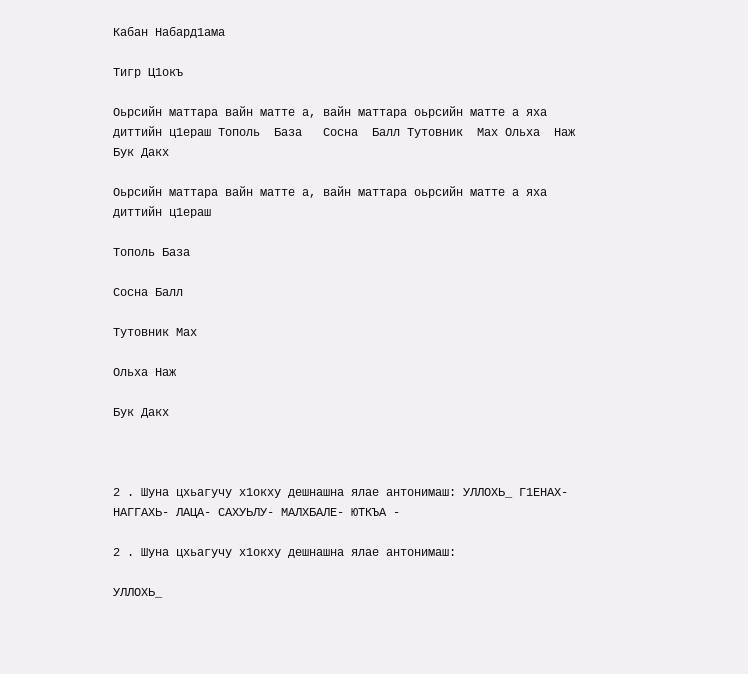Кабан Набард1ама

Тигр Ц1окъ

Оьрсийн маттара вайн матте а, вайн маттара оьрсийн матте а яха диттийн ц1ераш Тополь  База   Сосна  Балл Тутовник  Мах Ольха  Наж Бук Дакх

Оьрсийн маттара вайн матте а, вайн маттара оьрсийн матте а яха диттийн ц1ераш

Тополь База

Сосна Балл

Тутовник Мах

Ольха Наж

Бук Дакх



2 . Шуна цхьагучу х1окху дешнашна ялае антонимаш: УЛЛОХЬ_ Г1ЕНАХ- НАГГАХЬ- ЛАЦА- САХУЬЛУ- МАЛХБАЛЕ- ЮТКЪА -

2 . Шуна цхьагучу х1окху дешнашна ялае антонимаш:

УЛЛОХЬ_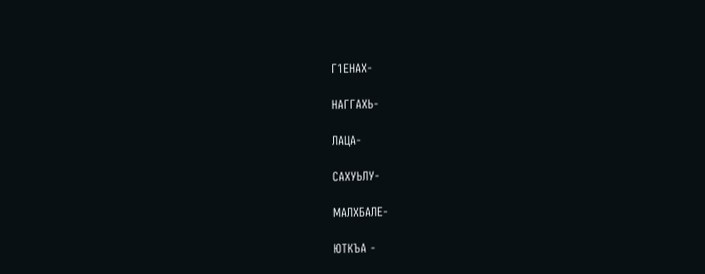Г1ЕНАХ-

НАГГАХЬ-

ЛАЦА-

САХУЬЛУ-

МАЛХБАЛЕ-

ЮТКЪА -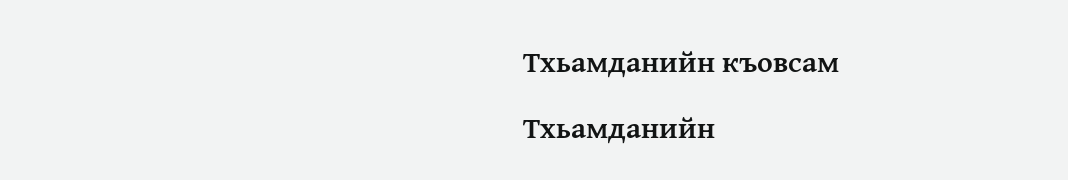Тхьамданийн къовсам

Тхьамданийн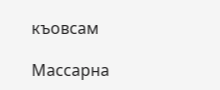къовсам

Массарна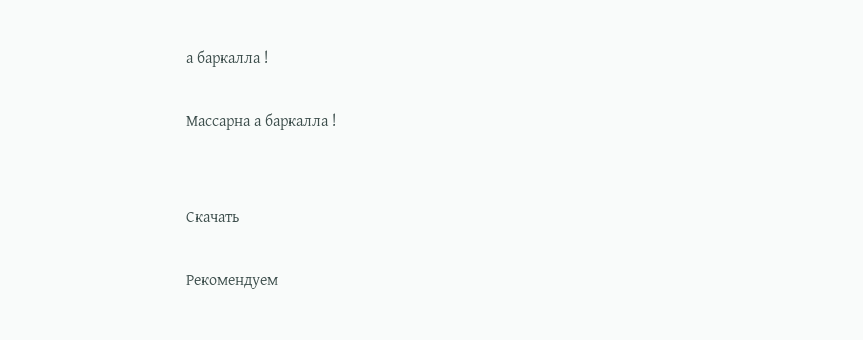а баркалла !

Массарна а баркалла !


Скачать

Рекомендуем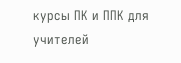курсы ПК и ППК для учителей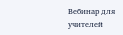Вебинар для учителей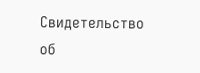Свидетельство об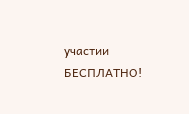участии БЕСПЛАТНО!